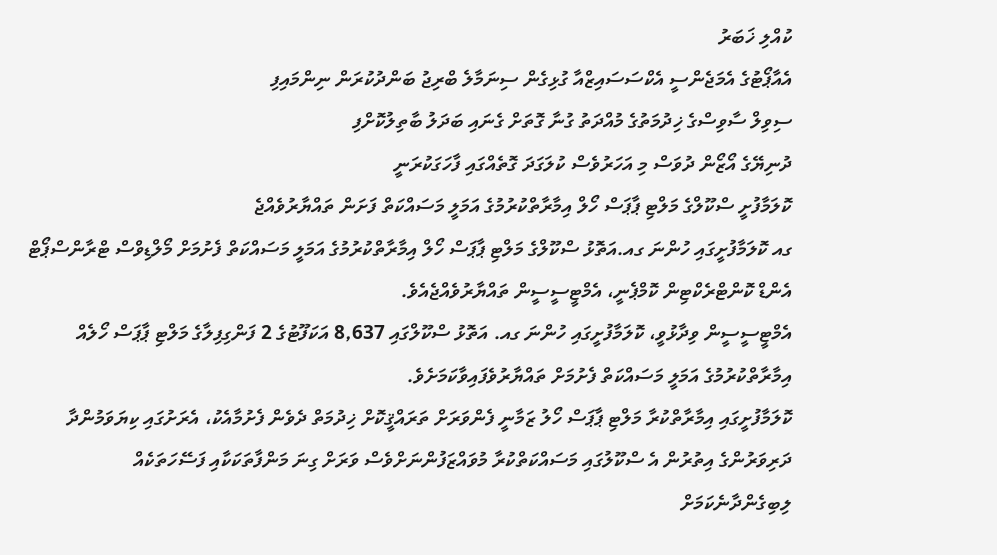ކުއްލި ޚަބަރު
އެއާޕޯޓުގެ އެމަޖެންސީ އެކްސަސައިޒްއާ ގުޅިގެން ސިނަމާލެ ބްރިޖު ބަންދުކުރަން ނިންމައިފި
ސިވިލް ސާވިސްގެ ޚިދުމަތުގެ މުއްދަތު ގުނާ ގޮތަށް ގެނައި ބަދަލު ބާތިލުކޮށްފި
ދުނިޔޭގެ އޯޒޯން ދުވަސް މި އަހަރުވެސް ކުލަގަދަ ގޮތެއްގައި ފާހަގަކުރަނީ
ކޮލަމާފުށީ ސްކޫލްގެ މަލްޓި ޕާޕަސް ހޯލް އިމާރާތްކުރުމުގެ އަމަލީ މަސައްކަތް ފަށަން ތައްޔާރުވެއްޖެ
ގއ ކޮލަމާފުށީގައި ހުންނަ ގއ.އަތޮޅު ސްކޫލްގެ މަލްޓި ޕާޕަސް ހޯލް އިމާރާތްކުރުމުގެ އަމަލީ މަސައްކަތް ފެށުމަށް މޯލްޑިވްސް ޓްރާންސްޕޯޓް އެންޑް ކޮންޓްރެކްޓިން ކޮމްޕެނީ، އެމްޓީސީސީން ތައްޔާރުވެއްޖެއެވެ.
އެމްޓީސީސީން ވިދާޅުވީ، ކޮލަމާފުށީގައި ހުންނަ ގއ. އަތޮޅު ސްކޫލްގައި 8,637 އަކަފޫޓުގެ 2 ފަންގިފިލާގެ މަލްޓި ޕާޕަސް ހޯލެއް އިމާރާތްކުރުމުގެ އަމަލީ މަސައްކަތް ފެށުމަށް ތައްޔާރުވެފައިވާކަމަށެވެ.
ކޮލަމާފުށީގައި އިމާރާތްކުރާ މަލްޓި ޕާޕަސް ހޯލު ޒަމާނީ ފެންވަރަށް ތަރައްޤީކޮށް ޚިދުމަތް ދެވެން ފެށުމާއެކު، އެރަށުގައި ކިޔަވަމުންދާ ދަރިވަރުންގެ އިތުރުން އެ ސްކޫލުގައި މަސައްކަތްކުރާ މުވައްޒަފުންނަށްވެސް ވަރަށް ގިނަ މަންފާތަކަކާއި ފަސޭހަތަކެއް ލިބިގެންދާނެކަމަށް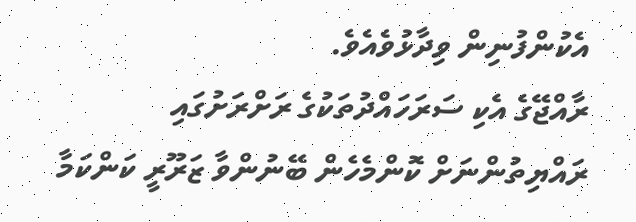އެކުންފުނިން ވިދާޅުވެއެވެ.
ރާއްޖޭގެ އެކި ސަރަހައްދުތަކުގެ ރަށްރަށުގައި ރައްޔިތުންނަށް ކޮންމެހެން ބޭނުންވާ ޒަރޫރީ ކަންކަމާ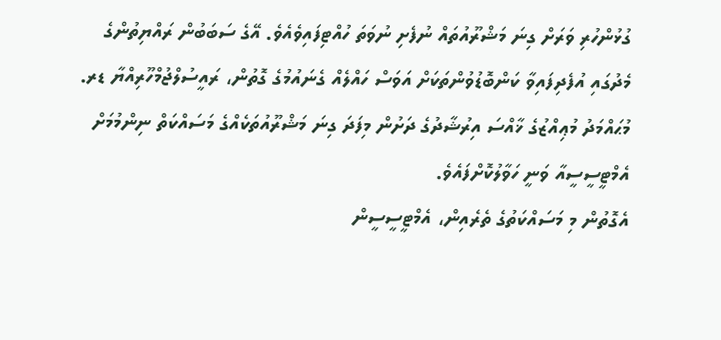ގުޅުންހުރި ވަރަށް ގިނަ މަޝްރޫއުތައް ނުފެށި ނުވަތަ ހުއްޓިފައިވެއެވެ. އޭގެ ސަބަބުން ރައްޔިތުންގެ މެދުގައި އުފެދިފައިވާ ކަންބޮޑުވުންތަކަށް އަވަސް ހައްލެއް ގެނައުމުގެ ގޮތުން، ރައީސުލްޖުމްހޫރިއްޔާ ޑރ. މުޙައްމަދު މުޢިއްޒުގެ ޚާއްސަ އިރުޝާދުގެ ދަށުން މިފަދަ ގިނަ މަޝްރޫއުތަކެއްގެ މަސައްކަތް ނިންމުމަށް އެމްޓީސީސީއާ ވަނީ ހަވާލުކޮށްފައެވެ.
އެގޮތުން މި މަސައްކަތުގެ ތެރެއިން، އެމްޓީސީސީން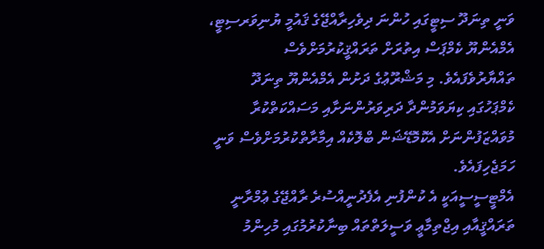ވަނީ ތިނަދޫ ސިޓީގައި ހުންނަ ދިވެހިރާއްޖޭގެ ޤައުމީ ޔުނިވަރސިޓީ، އެމްއެންޔޫ ކެމްޕަސް އިތުރަށް ތަރައްޤީކުރުމަށްވެސް ތައްޔާރުވެފައެވެ. މި މަޝްރޫޢުގެ ދަށުން އެމްއެންޔޫ ތިނަދޫ ކެމްޕަހުގައި ކިޔަވަމުންދާ ދަރިވަރުންނަށާއި މަސައްކަތްކުރާ މުވައްޒަފުންނަށް އެކޮމޮޑޭޝަން ބްލޮކެއް އިމާރާތްކުރުމަށްވެސް ވަނީ ހަމަޖެހިފައެވެ.
އެމްޓީސީސީއަކީ އެ ކުންފުނި އެފެދުނީއްސުރެ ރާއްޖޭގެ ޢުމްރާނީ ތަރައްޤީއާއި އިޖްތިމާޢީ ވަސީލަތްތައް ބިނާކުރުމުގައި މުހިންމު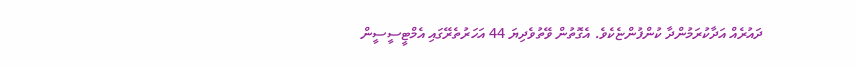ދައުރެއް އަދާކުރަމުންދާ ކުންފުންޏެކެވެ. އެގޮތުން ވޭތުވެދިޔަ 44 އަހަރުތެރޭގައި އެމްޓީސީސީން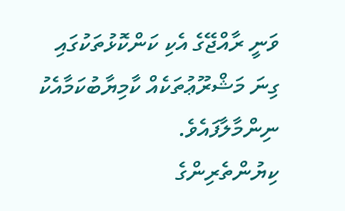ވަނީ ރާއްޖޭގެ އެކި ކަންކޮޅުތަކުގައި ގިނަ މަޝްރޫޢުތަކެއް ކާމިޔާބުކަމާއެކު ނިންމާލާފައެވެ.
ކިޔުންތެރިންގެ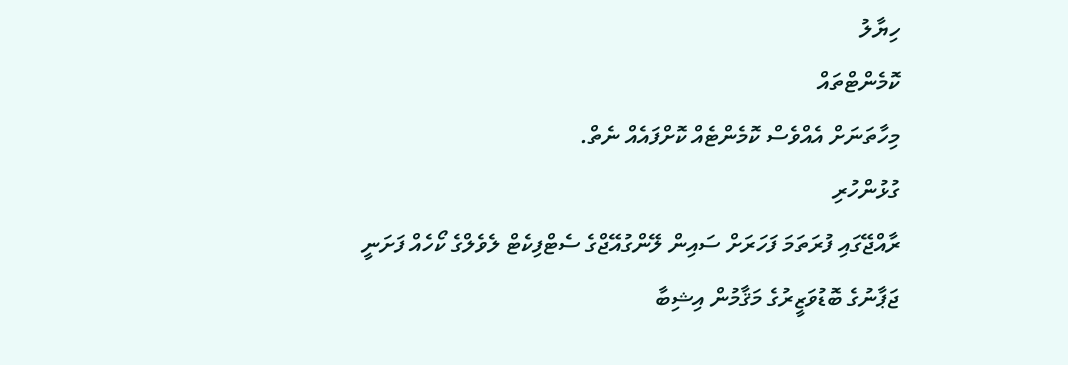ހިޔާލު
ކޮމެންޓްތައް
މިހާތަނަށް އެއްވެސް ކޮމެންޓެއް ކޮށްފައެއް ނެތް.
ގުޅުންހުރި
ރާއްޖޭގައި ފުރަތަމަ ފަހަރަށް ސައިން ލޭންގުއޭޖްގެ ސެޓްފިކެޓް ލެވެލްގެ ކޯހެއް ފަށަނީ
ޖަޕާނުގެ ބޮޑުވަޒީރުގެ މަޤާމުން އިޝިބާ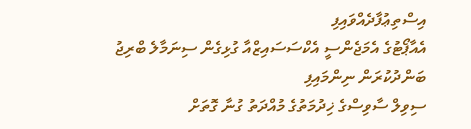އިސްތިޢުފާދެއްވައިފި
އެއާޕޯޓުގެ އެމަޖެންސީ އެކްސަސައިޒްއާ ގުޅިގެން ސިނަމާލެ ބްރިޖު ބަންދުކުރަން ނިންމައިފި
ސިވިލް ސާވިސްގެ ޚިދުމަތުގެ މުއްދަތު ގުނާ ގޮތަށް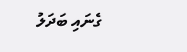ގެނައި ބަދަލު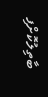ބާތިލުކޮށްފި